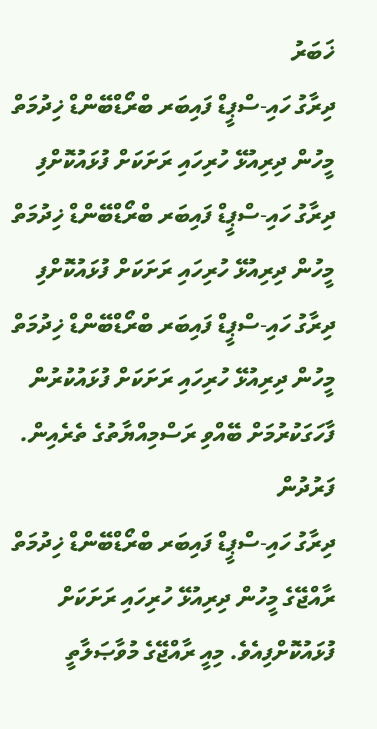ޚަބަރު
ދިރާގު ހައި-ސްޕީޑް ފައިބަރ ބްރޯޑްބޭންޑް ޚިދުމަތް މީހުން ދިރިއުޅޭ ހުރިހައި ރަށަކަށް ފުޅައުކޮށްފި
ދިރާގު ހައި-ސްޕީޑް ފައިބަރ ބްރޯޑްބޭންޑް ޚިދުމަތް މީހުން ދިރިއުޅޭ ހުރިހައި ރަށަކަށް ފުޅައުކޮށްފި
ދިރާގު ހައި-ސްޕީޑް ފައިބަރ ބްރޯޑްބޭންޑް ޚިދުމަތް މީހުން ދިރިއުޅޭ ހުރިހައި ރަށަކަށް ފުޅައުކުރުން ފާހަގަކުރުމަށް ބޭއްވި ރަސްމިއްޔާތުގެ ތެރެއިން.
ފަރުދުން
ދިރާގު ހައި-ސްޕީޑް ފައިބަރ ބްރޯޑްބޭންޑް ޚިދުމަތް ރާއްޖޭގެ މީހުން ދިރިއުޅޭ ހުރިހައި ރަށަކަށް ފުޅައުކޮށްފިއެވެ. މިއީ ރާއްޖޭގެ މުވާޞަލާތީ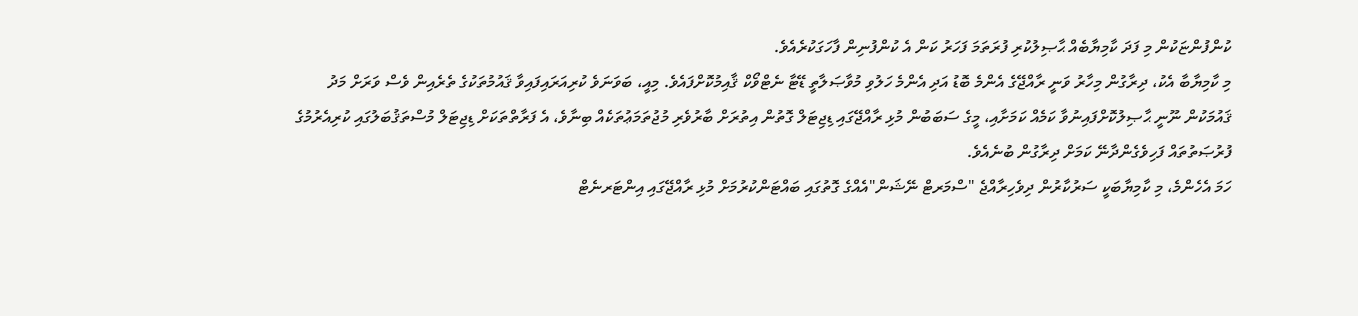ކުންފުންޏަކުން މި ފަދަ ކާމިޔާބެއް ޙާޞިލުކުރި ފުރަތަމަ ފަހަރު ކަން އެ ކުންފުނިން ފާހަގަކުރެއެވެ.
މި ކާމިޔާބާ އެކު، ދިރާގުން މިހާރު ވަނީ ރާއްޖޭގެ އެންމެ ބޮޑު އަދި އެންމެ ހަލުވި މުވާޞަލާތީ ޑޭޓާ ނެޓްވޯކް ޤާއިމުކޮށްފައެވެ. މިއީ، ބަވަނަވެ ކުރިއަރައިފައިވާ ޤައުމުތަކުގެ ތެރެއިން ވެސް ވަރަށް މަދު ޤައުމަކުން ނޫނީ ޙާޞިލުކޮށްފައިނުވާ ކަމެއް ކަމަށާއި، މީގެ ސަބަބުން މުޅި ރާއްޖޭގައި ޑިޖިޓަލް ގޮތުން އިތުރަށް ބާރުވެރި މުޖުތަމަޢުތަކެއް ބިނާވެ، އެ ފަރާތްތަކަށް ޑިޖިޓަލް މުސްތަޤުބަލުގައި ކުރިއެރުމުގެ ފުރުޞަތުތައް ފަހިވެގެންދާނޭ ކަމަށް ދިރާގުން ބުނެއެވެ.
ހަމަ އެހެންމެ، މި ކާމިޔާބަކީ ސަރުކާރުން ދިވެހިރާއްޖެ "ސްމަރޓް ނޭޝަން"އެއްގެ ގޮތުގައި ބައްޓަންކުރުމަށް މުޅި ރާއްޖޭގައި އިންޓަރނެޓް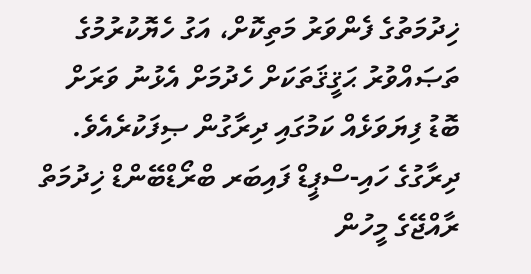ޚިދުމަތުގެ ފެންވަރު މަތިކޮށް، އަގު ހެޔޮކުރުމުގެ ތަޞައްވުރު ޙަޤީޤަތަކަށް ހެދުމަށް އެޅުނު ވަރަށް ބޮޑު ފިޔަވަޅެއް ކަމުގައި ދިރާގުން ޞިފަކުރެއެވެ.
ދިރާގުގެ ހައި-ސްޕީޑް ފައިބަރ ބްރޯޑްބޭންޑް ޚިދުމަތް ރާއްޖޭގެ މީހުން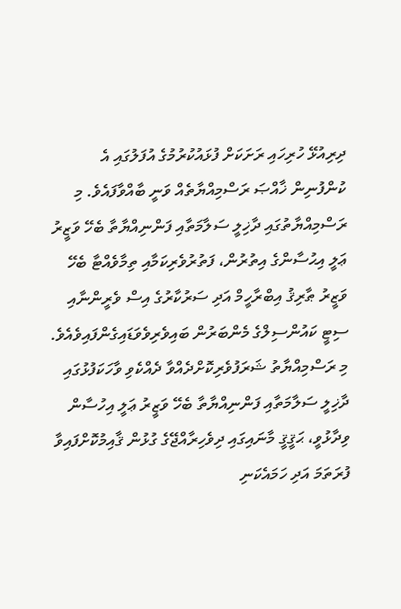ދިރިއުޅޭ ހުރިހައި ރަށަކަށް ފުޅައުކުރުމުގެ އުފަލުގައި އެ ކުންފުނިން ޚާއްޞަ ރަސްމިއްޔާތެއް ވަނީ ބާއްވާފައެވެ. މި ރަސްމިއްޔާތުގައި ދާޚިލީ ސަލާމަތާއި ފަންނިއްޔާތާ ބެހޭ ވަޒީރު ޢަލީ އިޙުސާންގެ އިތުރުން، ފަތުރުވެރިކަމާއި ތިމާވެއްޓާ ބެހޭ ވަޒީރު ޠާރިޤު އިބްރާހީމް އަދި ސަރުކާރުގެ އިސް ވެރީންނާއި ސިޓީ ކައުންސިލްގެ މެންބަރުން ބައިވެރިވެވަޑައިގެންފައިވެއެވެ.
މި ރަސްމިއްޔާތު ޝަރަފުވެރިކޮށްދެއްވާ ދެއްކެވި ވާހަކަފުޅުގައި ދާޚިލީ ސަލާމަތާއި ފަންނިއްޔާތާ ބެހޭ ވަޒީރު ޢަލީ އިހުސާން ވިދާޅުވީ، ޙަޤީޤީ މާނައިގައި ދިވެހިރާއްޖޭގެ ގުޅުން ޤާއިމުކޮށްފައިވާ ފުރަތަމަ އަދި ހަމައެކަނި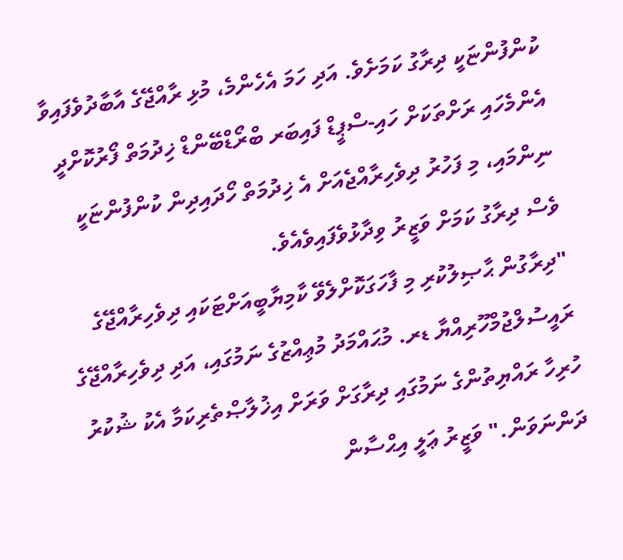ކުންފުންޏަކީ ދިރާގު ކަމަށެވެ. އަދި ހަމަ އެހެންމެ، މުޅި ރާއްޖޭގެ އާބާދުވެފައިވާ އެންމެހައި ރަށްތަކަށް ހައި-ސްޕީޑް ފައިބަރ ބްރޯޑްބޭންޑް ޚިދުމަތް ފޯރުކޮށްދީ ނިންމައި، މި ފަހުރު ދިވެހިރާއްޖެއަށް އެ ޚިދުމަތް ހޯދައިދިން ކުންފުންޏަކީ ވެސް ދިރާގު ކަމަށް ވަޒީރު ވިދާޅުވެފައިވެއެވެ.
"ދިރާގުން ޙާޞިލުކުރި މި ފާހަގަކޮށްލެވޭ ކާމިޔާބީއަށްޓަކައި ދިވެހިރާއްޖޭގެ ރައީސުލްޖުމްހޫރިއްޔާ ޑރ. މުޙައްމަދު މުޢިއްޒުގެ ނަމުގައި، އަދި ދިވެހިރާއްޖޭގެ ހުރިހާ ރައްޔިތުންގެ ނަމުގައި ދިރާގަށް ވަރަށް އިޚުލާޞްތެރިކަމާ އެކު ޝުކުރު ދަންނަވަން." ވަޒީރު ޢަލީ އިޙްސާން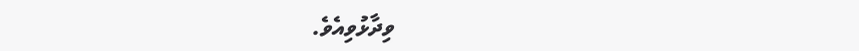ވިދާޅުވިއެވެ.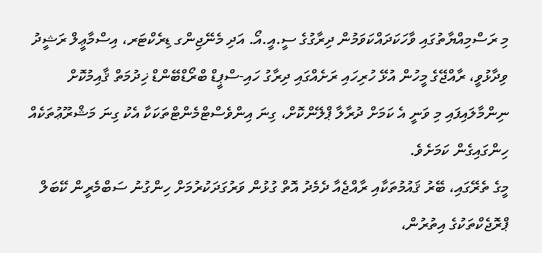މި ރަސްމިއްޔާތުގައި ވާހަކަދައްކަވަމުން ދިރާގުގެ ސީ.އީ.އޯ. އަދި މެނޭޖިންގ ޑިރެކްޓަރ، އިސްމާޢީލް ރަޝީދު ވިދާޅުވީ، ރާއްޖޭގެ މީހުން އުޅޭ ހުރިހައި ރަށެއްގައި ދިރާގު ހައި-ސްޕީޑް ބްރޯޑްބޭންޑް ޚިދުމަތް ޤާއިމުކޮށް ނިންމާލައިފައި މި ވަނީ އެ ކަމަށް ދުރާލާ ޕްލޭންކޮށް، ގިނަ އިންވެސްޓްމެންޓްތަކަކާ އެކު ގިނަ މަޝްރޫޢުތަކެއް ހިންގައިގެން ކަމަށެވެ.
މީގެ ތެރޭގައި، ބޭރު ޤައުމުތަކާއި ރާއްޖެއާ ދެމެދު އޮތް ގުޅުން ވަރުގަދަކުރުމަށް ހިންގުނު ސަބްމެރީން ކޭބަލް ޕްރޮޖެކްތަކުގެ އިތުރުން،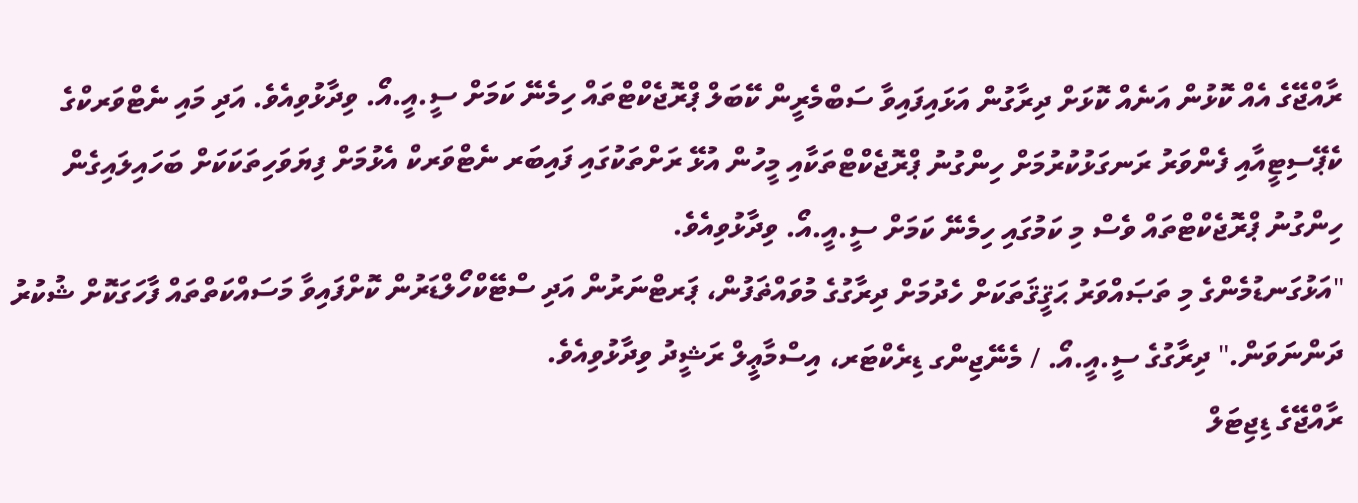ރާއްޖޭގެ އެއް ކޮޅުން އަނެއް ކޮޅަށް ދިރާގުން އަޅައިފައިވާ ސަބްމެރީން ކޭބަލް ޕްރޮޖެކްޓްތައް ހިމެނޭ ކަމަށް ސީ.އީ.އޯ. ވިދާޅުވިއެވެ. އަދި މައި ނެޓްވަރކްގެ ކެޕޭސިޓީއާއި ފެންވަރު ރަނގަޅުކުރުމަށް ހިންގުނު ޕްރޮޖެކްޓްތަކާއި މީހުން އުޅޭ ރަށްތަކުގައި ފައިބަރ ނެޓްވަރކް އެޅުމަށް ފިޔަވަހިތަކަކަށް ބަހައިލައިގެން ހިންގުނު ޕްރޮޖެކްޓްތައް ވެސް މި ކަމުގައި ހިމެނޭ ކަމަށް ސީ.އީ.އޯ. ވިދާޅުވިއެވެ.
"އަޅުގަނޑުމެންގެ މި ތަޞައްވަރު ޙަޤީޤަތަކަށް ހެދުމަށް ދިރާގުގެ މުވައްޡަފުން، ޕަރޓްނަރުން އަދި ސްޓޭކްހޯލްޑަރުން ކޮށްފައިވާ މަސައްކަތްތައް ފާހަގަކޮށް ޝުކުރު ދަންނަވަން." ދިރާގުގެ ސީ.އީ.އޯ. / މެނޭޖިންގ ޑިރެކްޓަރ، އިސްމާޢީލް ރަޝީދު ވިދާޅުވިއެވެ.
ރާއްޖޭގެ ޑިޖިޓަލް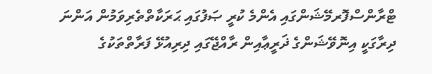ޓްރާންސްފޮރމޭޝަންގައި އެންމެ ކުރީ ޞަފުގައި ޙަރަކާތްތެރިވަމުން އަންނަ ދިރާގަކީ އިނޮވޭޝަންގެ ޛަރީޢާއިން ރާއްޖޭގައި ދިރިއުޅޭ ފަރާތްތަކުގެ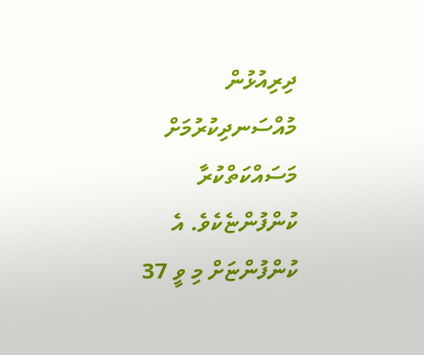ދިރިއުޅުން މުއްސަނދިކުރުމަށް މަސައްކަތްކުރާ ކުންފުންޏެކެވެ. އެ ކުންފުންޏަށް މި ވީ 37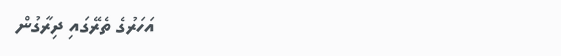އަހަރުގެ ތެރޭގައި ދިރާގުން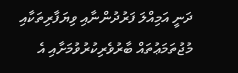ދަނީ އަމިއްލަ ފަރުދުންނާއި ވިޔަފާރިތަކާއި މުޖުތަމަޢުތައް ބާރުވެރިކުރުވުމަށާއި އެ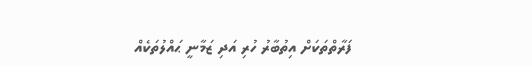ފަރާތްތަކަށް އިތުބާރު ހުރި އަދި ޒަމާނީ ޙައްލުތަކެއް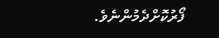ފޯރުކޮށްދެމުންނެވެ.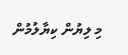މި ލިޔުން ކިޔާލުމުން